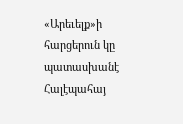«Արեւելք»ի հարցերուն կը պատասխանէ Հալէպահայ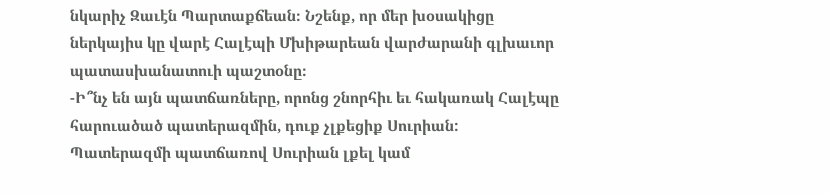նկարիչ Զաւէն Պարտաքճեան։ Նշենք, որ մեր խօսակիցը ներկայիս կը վարէ Հալէպի Մխիթարեան վարժարանի գլխաւոր պատասխանատուի պաշտօնը։
-Ի՞նչ են այն պատճառները, որոնց շնորհիւ եւ հակառակ Հալէպը հարուածած պատերազմին, դուք չլքեցիք Սուրիան:
Պատերազմի պատճառով Սուրիան լքել կամ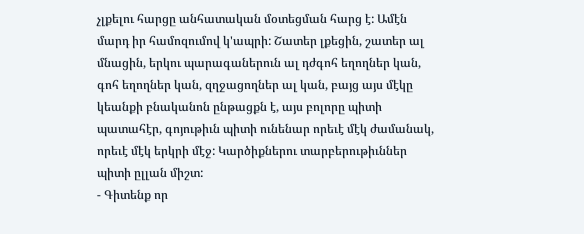չլքելու հարցը անհատական մօտեցման հարց է: Ամէն մարդ իր համոզումով կ'ապրի: Շատեր լքեցին, շատեր ալ մնացին, երկու պարագաներուն ալ դժգոհ եղողներ կան, գոհ եղողներ կան, զղջացողներ ալ կան, բայց այս մէկը կեանքի բնականոն ընթացքն է, այս բոլորը պիտի պատահէր, գոյութիւն պիտի ունենար որեւէ մէկ ժամանակ, որեւէ մէկ երկրի մէջ: Կարծիքներու տարբերութիւններ պիտի ըլլան միշտ:
- Գիտենք որ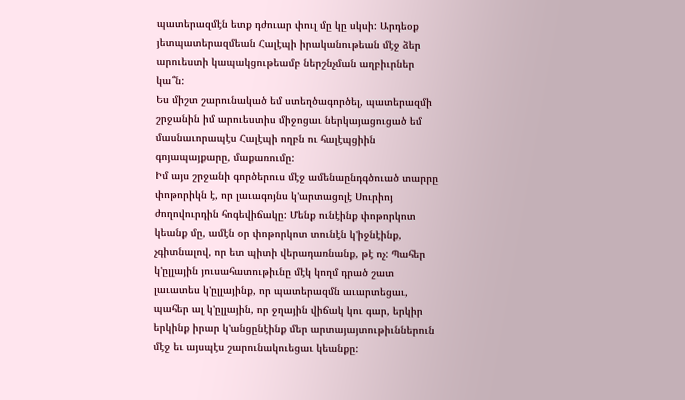պատերազմէն ետք դժուար փուլ մը կը սկսի: Արդեօք յետպատերազմեան Հալէպի իրականութեան մէջ ձեր արուեստի կապակցութեամբ ներշնչման աղբիւրներ կա՞ն:
Ես միշտ շարունակած եմ ստեղծագործել, պատերազմի շրջանին իմ արուեստիս միջոցաւ ներկայացուցած եմ մասնաւորապէս Հալէպի ողբն ու հալէպցիին գոյապայքարը, մաքառումը:
Իմ այս շրջանի գործերուս մէջ ամենաընդգծուած տարրը փոթորիկն է, որ լաւագոյնս կ'արտացոլէ Սուրիոյ ժողովուրդին հոգեվիճակը: Մենք ունէինք փոթորկոտ կեանք մը, ամէն օր փոթորկոտ տունէն կ'իջնէինք, չգիտնալով, որ ետ պիտի վերադառնանք, թէ ոչ: Պահեր կ'ըլլային յուսահատութիւնը մէկ կողմ դրած շատ լաւատես կ'ըլլայինք, որ պատերազմն աւարտեցաւ, պահեր ալ կ'ըլլային, որ ջղային վիճակ կու գար, երկիր երկինք իրար կ'անցընէինք մեր արտայայտութիւններուն մէջ եւ այսպէս շարունակուեցաւ կեանքը: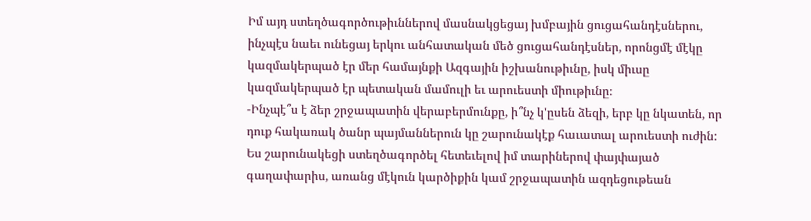Իմ այդ ստեղծագործութիւններով մասնակցեցայ խմբային ցուցահանդէսներու, ինչպէս նաեւ ունեցայ երկու անհատական մեծ ցուցահանդէսներ, որոնցմէ մէկը կազմակերպած էր մեր համայնքի Ազգային իշխանութիւնը, իսկ միւսը կազմակերպած էր պետական մամուլի եւ արուեստի միութիւնը։
-Ինչպէ՞ս է ձեր շրջապատին վերաբերմունքը, ի՞նչ կ'ըսեն ձեզի, երբ կը նկատեն, որ դուք հակառակ ծանր պայմաններուն կը շարունակէք հաւատալ արուեստի ուժին:
Ես շարունակեցի ստեղծագործել հետեւելով իմ տարիներով փայփայած գաղափարիս, առանց մէկուն կարծիքին կամ շրջապատին ազդեցութեան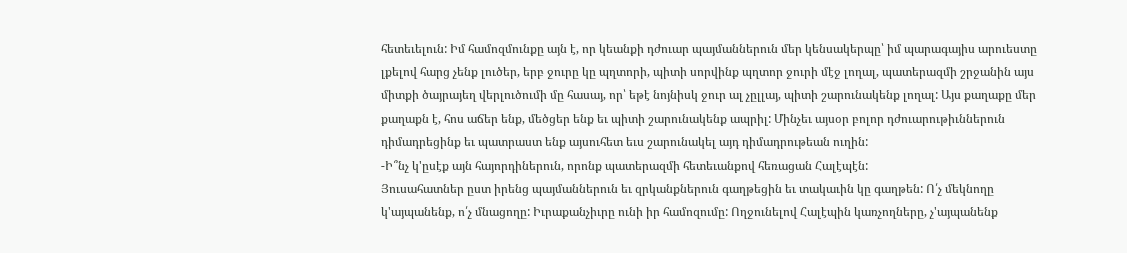հետեւելուն: Իմ համոզմունքը այն է, որ կեանքի դժուար պայմաններուն մեր կենսակերպը՝ իմ պարագայիս արուեստը լքելով հարց չենք լուծեր, երբ ջուրը կը պղտորի, պիտի սորվինք պղտոր ջուրի մէջ լողալ, պատերազմի շրջանին այս միտքի ծայրայեղ վերլուծումի մը հասայ, որ՝ եթէ նոյնիսկ ջուր ալ չըլլայ, պիտի շարունակենք լողալ: Այս քաղաքը մեր քաղաքն է, հոս աճեր ենք, մեծցեր ենք եւ պիտի շարունակենք ապրիլ: Մինչեւ այսօր բոլոր դժուարութիւններուն դիմադրեցինք եւ պատրաստ ենք այսուհետ եւս շարունակել այդ դիմադրութեան ուղին:
-Ի՞նչ կ'ըսէք այն հայորդիներուն, որոնք պատերազմի հետեւանքով հեռացան Հալէպէն:
Յուսահատներ ըստ իրենց պայմաններուն եւ զրկանքներուն գաղթեցին եւ տակաւին կը գաղթեն: Ո՛չ մեկնողը կ'այպանենք, ո՛չ մնացողը: Իւրաքանչիւրը ունի իր համոզումը: Ողջունելով Հալէպին կառչողները, չ'այպանենք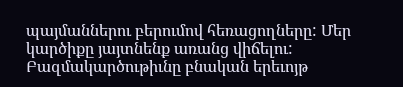պայմաններու բերումով հեռացողները: Մեր կարծիքը յայտնենք առանց վիճելու: Բազմակարծութիւնը բնական երեւոյթ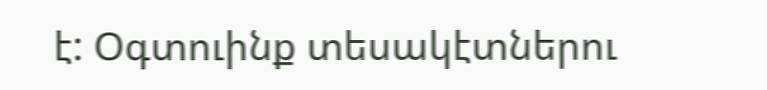է: Օգտուինք տեսակէտներու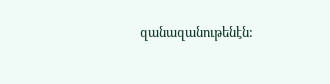զանազանութենէն: